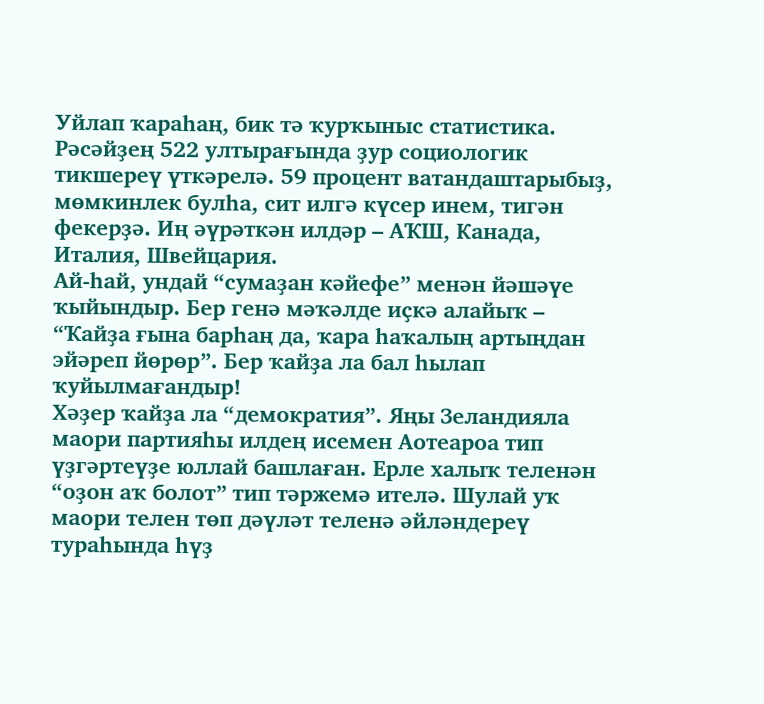Уйлап ҡараһаң, бик тә ҡурҡыныс статистика. Рәсәйҙең 522 ултырағында ҙур социологик тикшереү үткәрелә. 59 процент ватандаштарыбыҙ, мөмкинлек булһа, сит илгә күсер инем, тигән фекерҙә. Иң әүрәткән илдәр – АҠШ, Канада, Италия, Швейцария.
Ай-һай, ундай “сумаҙан кәйефе” менән йәшәүе ҡыйындыр. Бер генә мәҡәлде иҫкә алайыҡ – “Ҡайҙа ғына барһаң да, ҡара һаҡалың артыңдан эйәреп йөрөр”. Бер ҡайҙа ла бал һылап ҡуйылмағандыр!
Хәҙер ҡайҙа ла “демократия”. Яңы Зеландияла маори партияһы илдең исемен Аотеароа тип үҙгәртеүҙе юллай башлаған. Ерле халыҡ теленән “оҙон аҡ болот” тип тәржемә ителә. Шулай уҡ маори телен төп дәүләт теленә әйләндереү тураһында һүҙ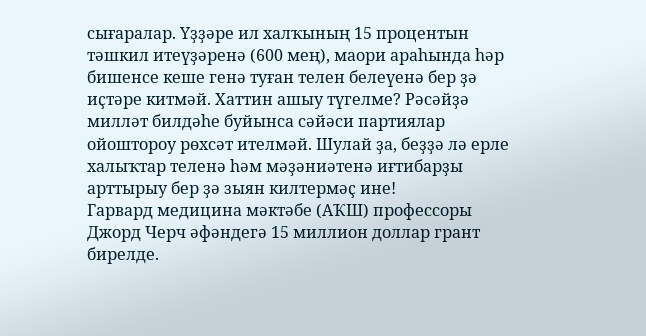сығаралар. Үҙҙәре ил халҡының 15 процентын тәшкил итеүҙәренә (600 мең), маори араһында һәр бишенсе кеше генә туған телен белеүенә бер ҙә иҫтәре китмәй. Хаттин ашыу түгелме? Рәсәйҙә милләт билдәһе буйынса сәйәси партиялар ойоштороу рөхсәт ителмәй. Шулай ҙа, беҙҙә лә ерле халыҡтар теленә һәм мәҙәниәтенә иғтибарҙы арттырыу бер ҙә зыян килтермәҫ ине!
Гарвард медицина мәктәбе (АҠШ) профессоры Джорд Черч әфәндегә 15 миллион доллар грант бирелде.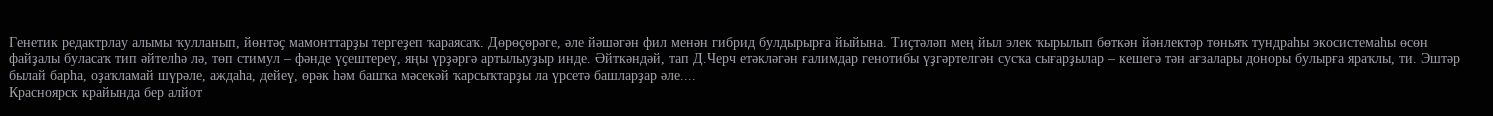Генетик редактрлау алымы ҡулланып, йөнтәҫ мамонттарҙы тергеҙеп ҡараясаҡ. Дөрөҫөрәге, әле йәшәгән фил менән гибрид булдырырға йыйына. Тиҫтәләп мең йыл элек ҡырылып бөткән йәнлектәр төньяҡ тундраһы экосистемаһы өсөн файҙалы буласаҡ тип әйтелһә лә, төп стимул – фәнде үҫештереү, яңы үрҙәргә артылыуҙыр инде. Әйткәндәй, тап Д.Черч етәкләгән ғалимдар генотибы үҙгәртелгән сусҡа сығарҙылар – кешегә тән ағзалары доноры булырға яраҡлы, ти. Эштәр былай барһа, оҙаҡламай шүрәле, аждаһа, дейеү, өрәк һәм башҡа мәсекәй ҡарсыҡтарҙы ла үрсетә башларҙар әле....
Красноярск крайында бер алйот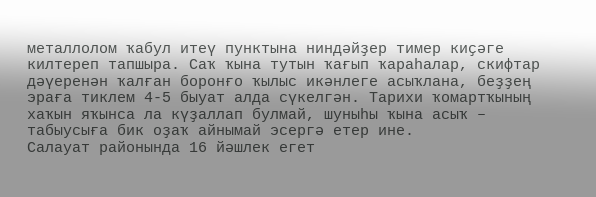металлолом ҡабул итеү пунктына ниндәйҙер тимер киҫәге килтереп тапшыра. Саҡ ҡына тутын ҡағып ҡараһалар, скифтар дәүеренән ҡалған боронғо ҡылыс икәнлеге асыҡлана, беҙҙең эраға тиклем 4-5 быуат алда сүкелгән. Тарихи ҡомартҡының хаҡын яҡынса ла күҙаллап булмай, шуныһы ҡына асыҡ – табыусыға бик оҙаҡ айнымай эсергә етер ине.
Салауат районында 16 йәшлек егет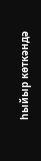һыйыр көткәндә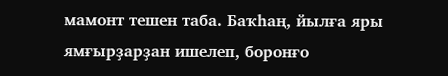мамонт тешен таба. Баҡһаң, йылға яры ямғырҙарҙан ишелеп, боронғо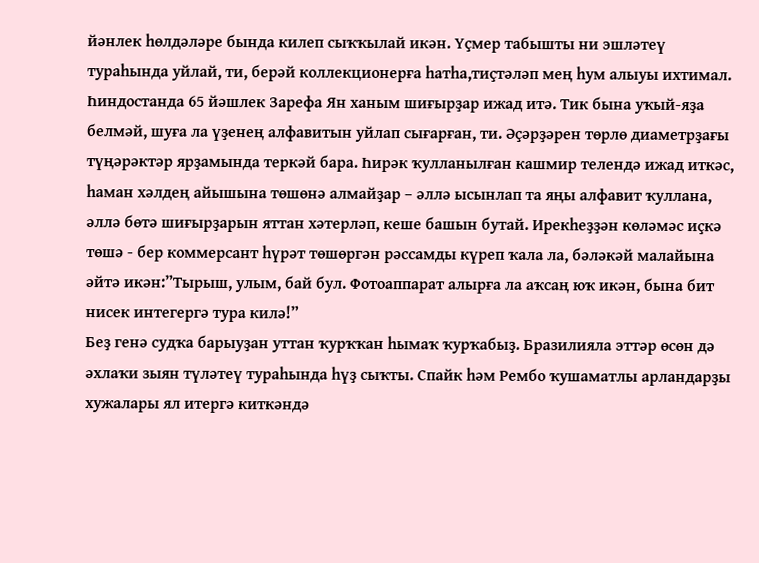йәнлек һөлдәләре бында килеп сыҡҡылай икән. Үҫмер табышты ни эшләтеү тураһында уйлай, ти, берәй коллекционерға һатһа,тиҫтәләп мең һум алыуы ихтимал.
Һиндостанда 65 йәшлек Зарефа Ян ханым шиғырҙар ижад итә. Тик бына уҡый-яҙа белмәй, шуға ла үҙенең алфавитын уйлап сығарған, ти. Әҫәрҙәрен төрлө диаметрҙағы түңәрәктәр ярҙамында теркәй бара. Һирәк ҡулланылған кашмир телендә ижад иткәс, һаман хәлдең айышына төшөнә алмайҙар – әллә ысынлап та яңы алфавит ҡуллана, әллә бөтә шиғырҙарын яттан хәтерләп, кеше башын бутай. Ирекһеҙҙән көләмәс иҫкә төшә - бер коммерсант һүрәт төшөргән рәссамды күреп ҡала ла, бәләкәй малайына әйтә икән:”Тырыш, улым, бай бул. Фотоаппарат алырға ла аҡсаң юҡ икән, бына бит нисек интегергә тура килә!”
Беҙ генә судҡа барыуҙан уттан ҡурҡҡан һымаҡ ҡурҡабыҙ. Бразилияла эттәр өсөн дә әхлаҡи зыян түләтеү тураһында һүҙ сыҡты. Спайк һәм Рембо ҡушаматлы арландарҙы хужалары ял итергә киткәндә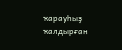ҡарауһыҙ ҡалдырған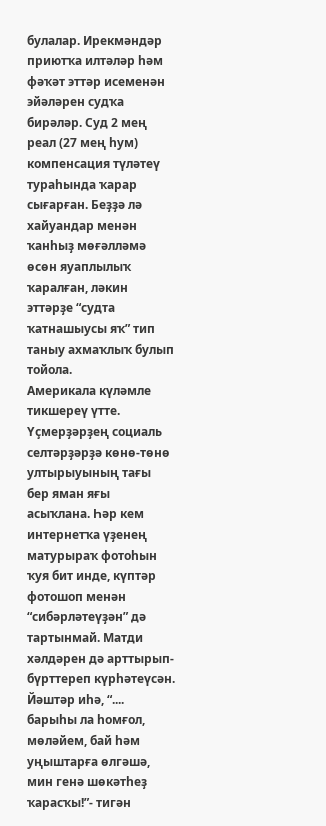булалар. Ирекмәндәр приютҡа илтәләр һәм фәҡәт эттәр исеменән эйәләрен судҡа бирәләр. Суд 2 мең реал (27 мең һум) компенсация түләтеү тураһында ҡарар сығарған. Беҙҙә лә хайуандар менән ҡанһыҙ мөғәлләмә өсөн яуаплылыҡ ҡаралған, ләкин эттәрҙе “судта ҡатнашыусы яҡ” тип таныу ахмаҡлыҡ булып тойола.
Америкала күләмле тикшереү үтте. Үҫмерҙәрҙең социаль селтәрҙәрҙә көнө-төнө ултырыуының тағы бер яман яғы асыҡлана. Һәр кем интернетҡа үҙенең матурыраҡ фотоһын ҡуя бит инде, күптәр фотошоп менән “сибәрләтеүҙән” дә тартынмай. Матди хәлдәрен дә арттырып-бүрттереп күрһәтеүсән. Йәштәр иһә, “.... барыһы ла һомғол, мөләйем, бай һәм уңыштарға өлгәшә, мин генә шөкәтһеҙ ҡарасҡы!”- тигән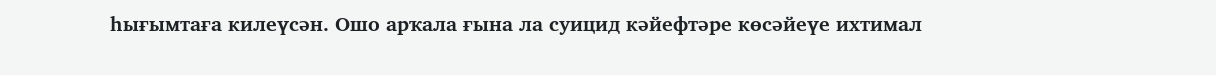һығымтаға килеүсән. Ошо арҡала ғына ла суицид кәйефтәре көсәйеүе ихтимал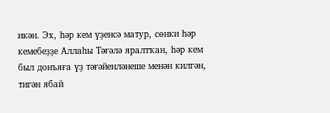икән. Эх, һәр кем үҙенсә матур, сөнки һәр кемебеҙҙе Аллаһы Тәғәлә яралтҡан, һәр кем был донъяға үҙ тәғәйенләнеше менән килгән, тигән ябай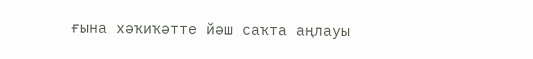ғына хәҡиҡәтте йәш саҡта аңлауы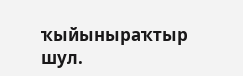ҡыйыныраҡтыр шул.